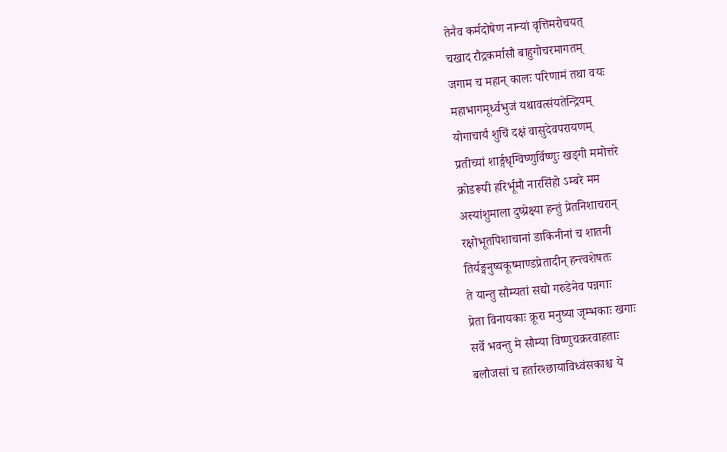तेनैव कर्मदोषेण नान्यां वृत्तिमरोचयत्
चखाद रौद्रकर्मासौ बाहुगोचरमागतम्
जगाम च महान् कालः परिणामं तथा वयः
महाभागमूर्ध्वभुजं यथावत्संयतेन्द्रियम्
योगाचार्यं शुचिं दक्षं वासुदेवपरायणम्
प्रतीच्यां शार्ङ्गधृग्विष्णुर्विष्णुः खड्गी ममोत्तरे
क्रोडरूपी हरिर्भूमौ नारसिंहो ऽम्बरे मम
अस्यांशुमाला दुष्प्रेक्ष्या हन्तुं प्रेतनिशाचरान्
रक्षोभूतपिशाचानां डाकिनीनां च शातनी
तिर्यङ्मनुष्यकूष्माण्डप्रेतादीन् हन्त्वशेषतः
ते यान्तु सौम्यतां सद्यो गरुडेनेव पन्नगाः
प्रेता विनायकाः क्रूरा मनुष्या जृम्भकाः खगाः
सर्वे भवन्तु मे सौम्या विष्णुचक्ररवाहताः
बलौजसां च हर्तारश्छायाविध्वंसकाश्च ये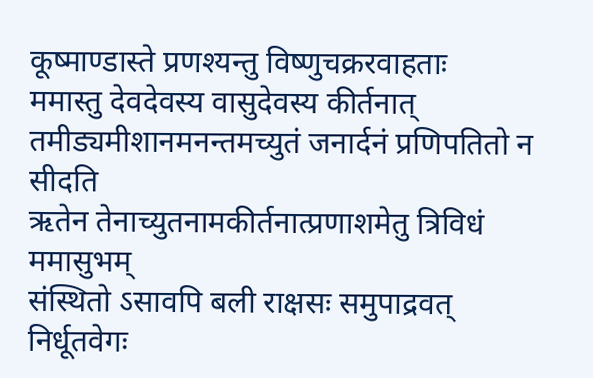कूष्माण्डास्ते प्रणश्यन्तु विष्णुचक्ररवाहताः
ममास्तु देवदेवस्य वासुदेवस्य कीर्तनात्
तमीड्यमीशानमनन्तमच्युतं जनार्दनं प्रणिपतितो न सीदति
ऋतेन तेनाच्युतनामकीर्तनात्प्रणाशमेतु त्रिविधं ममासुभम्
संस्थितो ऽसावपि बली राक्षसः समुपाद्रवत्
निर्धूतवेगः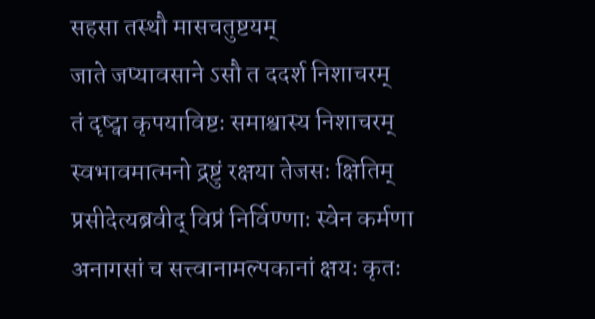सहसा तस्थौ मासचतुष्टयम्
जाते जप्यावसाने ऽसौ त ददर्श निशाचरम्
तं दृष्ट्वा कृपयाविष्टः समाश्वास्य निशाचरम्
स्वभावमात्मनो द्रष्टुं रक्षया तेजसः क्षितिम्
प्रसीदेत्यब्रवीद् विप्रं निर्विण्णाः स्वेन कर्मणा
अनागसां च सत्त्वानामल्पकानां क्षयः कृतः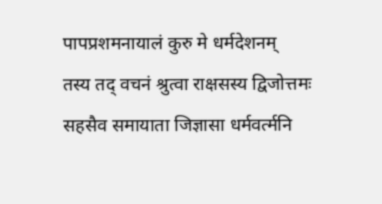पापप्रशमनायालं कुरु मे धर्मदेशनम्
तस्य तद् वचनं श्रुत्वा राक्षसस्य द्विजोत्तमः
सहसैव समायाता जिज्ञासा धर्मवर्त्मनि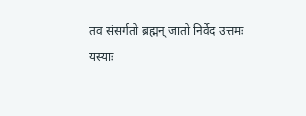तव संसर्गतो ब्रह्मन् जातो निर्वेद उत्तमः
यस्याः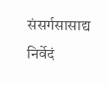संसर्गसासाद्य निर्वेदं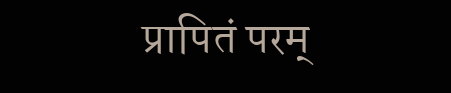प्रापितं परम्